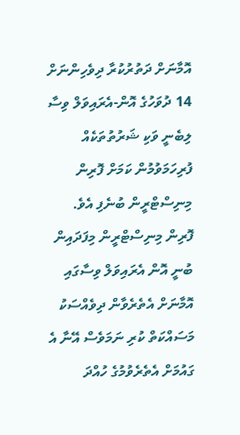އޮމާނަށް ދަތުރުކުރާ ދިވެހިންނަށް 14 ދުވަހުގެ އޮން-އެރައިވަލް ވިސާ ލިބެނީ ވަކި ޝަރުތުތަކެއް ފުރިހަމަވުމުން ކަމަށް ފޮރިން މިނިސްޓްރީން ބުނެފި އެވެ.
ފޮރިން މިނިސްޓްރީން މިފަދައިން ބުނީ އޮން އެރައިވަލް ވިސާގައި އޮމާނަށް އެތެރެވާން ދިވެއްސަކު މަސައްކަތް ކުރި ނަމަވެސް އޭނާ އެ ގައުމަށް އެތެރެވުމުގެ ހުއްދަ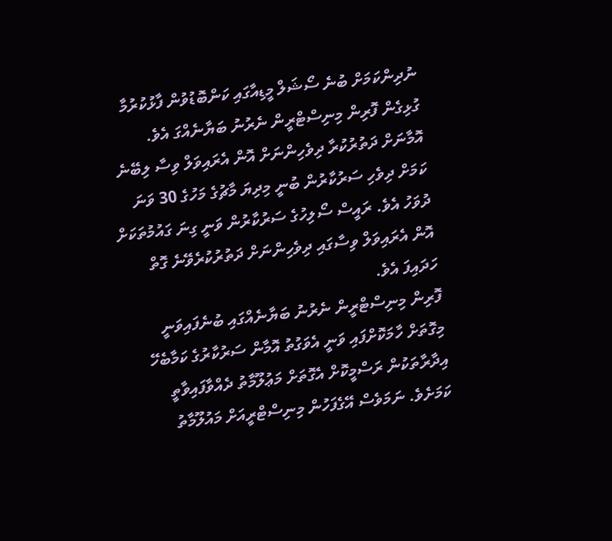ނުދިންކަމަށް ބުނެ ސޯޝަލް މީޑިއާގައި ކަންބޮޑުވުން ފާޅުކުރުމާ ގުޅިގެން ފޮރިން މިނިސްޓްރީން ނެރުނު ބަޔާނެއްގަ އެވެ.
އޮމާނަށް ދަތުރުކުރާ ދިވެހިންނަށް އޮން އެރައިވަލް ވިސާ ލިބޭނެ ކަމަށް ދިވެހި ސަރުކާރުން ބުނީ މިދިޔަ މާޗުގެ މަހުގެ 30 ވަނަ ދުވަހު އެވެ. ރައީސް ސޯލިހުގެ ސަރުކާރުން ވަނީ ގިނަ ގައުމުތަކަށް އޮން އެރައިވަލް ވިސާގައި ދިވެހިންނަށް ދަތުރުކުރެވޭނެ ގޮތް ހަދައިފަ އެވެ.
ފޮރިން މިނިސްޓްރީން ނެރުނު ބަޔާނެއްގައި ބުނެފައިވަނީ މިގޮތަށް ހާމަކޮށްފައި ވަނީ އެވަގުތު އޮމާން ސަރުކާރުގެ ކަމާބެހޭ އިދާރާތަކުން ރަސްމީކޮށް އެގޮތަށް މަޢުލޫމާތު ދެއްވާފައިވާތީ ކަމަށެވެ. ނަމަވެސް އޭގެފަހުން މިނިސްޓްރީއަށް މައުލޫމާތު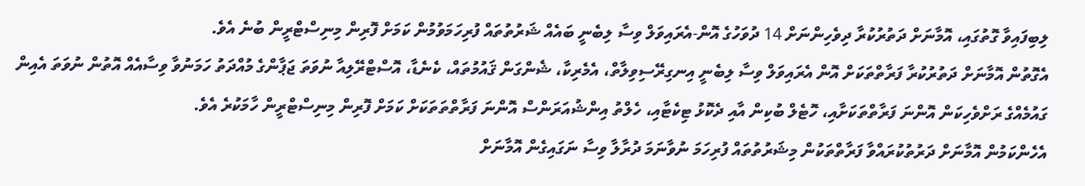ލިބިފައިވާ ގޮތުގައި، އޮމާނަށް ދަތުރުކުރާ ދިވެހިންނަށް 14 ދުވަހުގެ އޮން-އެރައިވަލް ވިސާ ލިބެނީ ބައެއް ޝަރުތުތައް ފުރިހަމަވުމުން ކަމަށް ފޮރިން މިނިސްޓްރީން ބުނެ އެވެ.
އެގޮތުން އޮމާނަށް ދަތުރުކުރާ ފަރާތްތަކަށް އޮން އެރައިވަލް ވިސާ ލިބެނީ އިނގިރޭސިވިލާތް، އެމެރިކާ، ޝެންގަން ޤައުމުތައް، ކެނެޑާ، އޮސްޓްރޭލިއާ ނުވަތަ ޖަޕާންގެ މުއްދަތު ހަމަނުވާ ވިސާއެއް އޮތުން ނުވަތަ އެއިން ގައުމެއްގެ ރަށްވެހިކަން އޮންނަ ފަރާތްތަކަށާއި، ހޮޓެލް ބުކިން އާއި ދެކޮޅު ޓިކެޓާއި، ހެލްތު އިންޝުއަރަންސް އޮންނަ ފަރާތްތަތަކަށް ކަމަށް ފޮރިން މިނިސްޓްރީން ހާމަކުރެ އެވެ.
އެހެންކަމުން އޮމާނަށް ދަރުތުކުރައްވާ ފަރާތްތަކުން މިޝަރުތުތައް ފުރިހަމަ ނުވާނަމަ ދުރާލާ ވިސާ ނަގައިގެން އޮމާނަށް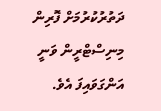ދަތުރުކުރުމަށް ފޮރިން މިނިސްޓްރީން ވަނީ އަންގަވައިފަ އެވެ.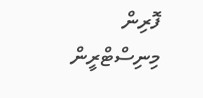ފޮރިން މިނިސްޓްރީން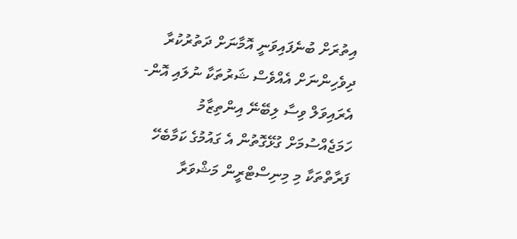އިތުރަށް ބުނެފައިވަނީ އޮމާނަށް ދަތުރުކުރާ ދިވެހިންނަށް އެއްވެސް ޝަރުތަކާ ނުލައި އޮން-އެރައިވަލް ވިސާ ލިބޭނޭ އިންތިޒާމު ހަމަޖެއްސުމަށް ގުޅޭގޮތުން އެ ގައުމުގެ ކަމާބެހޭ ފަރާތްތަކާ މި މިނިސްޓްރީން މަޝްވަރާ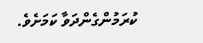ކުރަމުންގެންދަވާ ކަމަށެވެ.